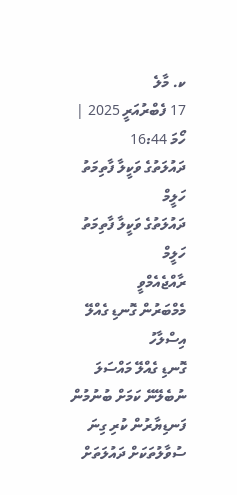ކ. މާލެ
17 ފެބްރުއަރީ 2025 | ހޯމަ 16:44
ދައުލަތުގެ ވަކީލާ ފާތިމަތު ހަލީމް
ދައުލަތުގެ ވަކީލާ ފާތިމަތު ހަލީމް
ރާއްޖެއެމްވީ
މެމްބަރުން ގޮނޑި ގެއްލޭ އިސްލާހު
ގޮނޑި ގެއްލޭ މައްސަލަ ނުބެލޭނޭ ކަމަށް ބުނުމުން ފަނޑިޔާރުން ކުރި ގިނަ ސުވާލުތަކަށް ދައުލަތަށް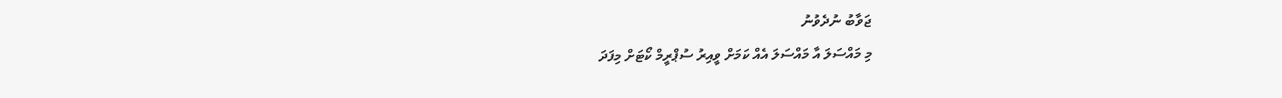ޖަވާބު ނުދެވުނު
މި މައްސަލަ އާ މައްސަލަ އެއް ކަމަށް ވީއިރު ސުޕްރީމް ކޯޓަށް މިފަދަ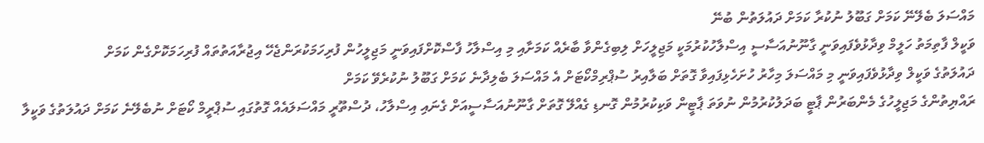މައްސަލަ ބެލޭނޭ ކަމަށް ގަބޫލު ނުކުރާ ކަމަށް ދައުލަތުން ބުނޭ
ވަކީލް ފާތިމަތު ހަލީމް ވިދާޅުވެފައިވަނީ ގާނޫނުއަސާސީ އިސްލާހުކުރުމަކީ މަޖިލީހަށް ލިބިގެންވާ ބާރެއް ކަމަށާއި މި އިސްލާހު ފާސްކޮށްފައިވަނީ މަޖިލީހުން ފުރިހަމަކުރަންޖެހޭ އިޖުރާއަތުތައް ފުރިހަމަކޮށްގެން ކަމަށް
ދައުލަތުގެ ވަކީލް ވިދާޅުވެފައިވަނީ މި މައްސަލަ މިހާރު ހުށަހެޅިފައިވާ ގޮތަށް ބަލާއިރު ސުޕްރިމްކޯޓަށް އެ މައްސަލަ ބެލިދާނެ ކަމަށް ގަބޫލު ނުކުރެވޭ ކަމަށް
ރައްޔިތުންގެ މަޖިލީހުގެ މެންބަރުން ޕާޓީ ބަދަލުކުރުމުން ނުވަތަ ޕާޓީން ވަކިކުރުމުން ގޮނޑި ގެއްލޭ ގޮތަށް ގާނޫނުއަސާސީއަށް ގެނައި އިސްލާހު، ދުސްތޫރީ މައްސަލައެއް ގޮތުގައި ސުޕްރީމް ކޯޓަށް ނުބެލޭނެ ކަމަށް ދައުލަތުގެ ވަކީލާ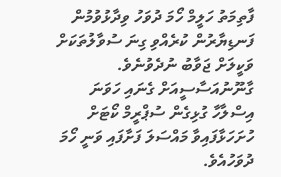ފާތިމަތު ހަލީމް ހޯމަ ދުވަހު ވިދާޅުވުމުން ފަނޑިޔާރުން ކުރެއްވި ގިނަ ސުވާލުތަކަށް ވަކީލަށް ޖަވާބު ނުދެވުނެވެ.
ގާނޫނުއަސާސީއަށް ގެނައި ހަވަނަ އިސްލާހާ ގުޅިގެން ސުޕްރީމް ކޯޓަށް ހުށަހަޅާފައިވާ މައްސަލަ ފަށާފައި ވަނީ ހޯމަ ދުވަހުއެވެ.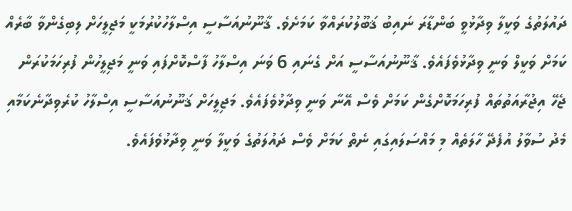ދައުލަތުގެ ވަކީލާ ވިދާޅުވީ ބަންޑާރަ ނައިބު ޤަބޫލުކުރައްވާ ކަމަށެވެ. ޤާނޫނުއަސާސީ އިސްލާހުކުރުމަކީ މަޖިލީހަށް ލިބިގެންވާ ބާރެއް ކަމަށް ވަކީލް ވަނީ ވިދާޅުވެފައެވެ. ޤާނޫނުއަސާސީ އަށް ގެނައި 6 ވަނަ އިސްލާހު ފާސްކޮށްފައި ވަނީ މަޖިލީހުން ފުރިހަމަކުރަން ޖެހޭ އިޖުރާއަތުތައް ފުރިހަމަކޮށްގެން ކަމަށް ވެސް އޭނާ ވަނީ ވިދާޅުވެފައެވެ. މަޖިލީހަށް ޤަނޫނުއަސާސީ އިސްލާހު ކުރެވިދާނެކަމާއި މެދު ސުވާލު އުފެދޭ ހާލަތެއް މި މައްސަލައިގައި ނެތް ކަމަށް ވެސް ދައުލަތުގެ ވަކީލާ ވަނީ ވިދާޅުވެފައެވެ.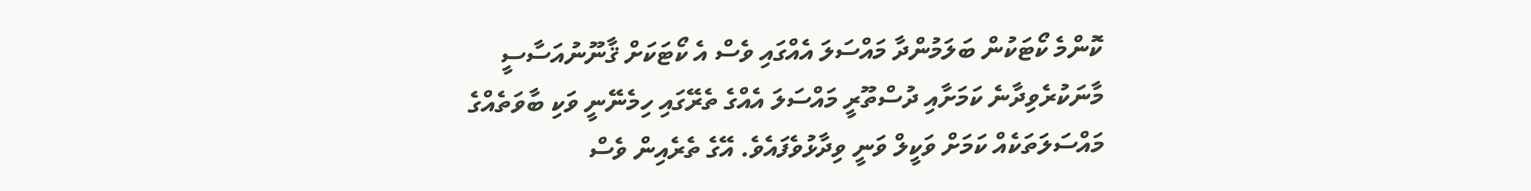ކޮންމެ ކޯޓަކުން ބަލަމުންދާ މައްސަލަ އެއްގައި ވެސް އެ ކޯޓަކަށް ޤާނޫނުއަސާސީ މާނަކުރެވިދާނެ ކަމަށާއި ދުސްތޫރީ މައްސަލަ އެއްގެ ތެރޭގައި ހިމެނޭނީ ވަކި ބާވަތެއްގެ މައްސަލަތަކެއް ކަމަށް ވަކީލް ވަނީ ވިދާޅުވެފައެވެ. އޭގެ ތެރެއިން ވެސް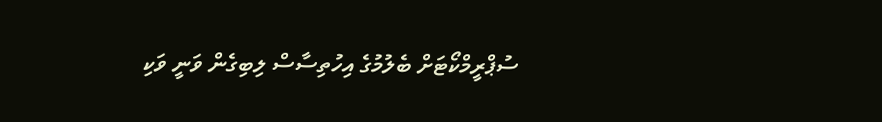ސުޕްރީމްކޯޓަށް ބެލުމުގެ އިހުތިސާސް ލިބިގެން ވަނީ ވަކި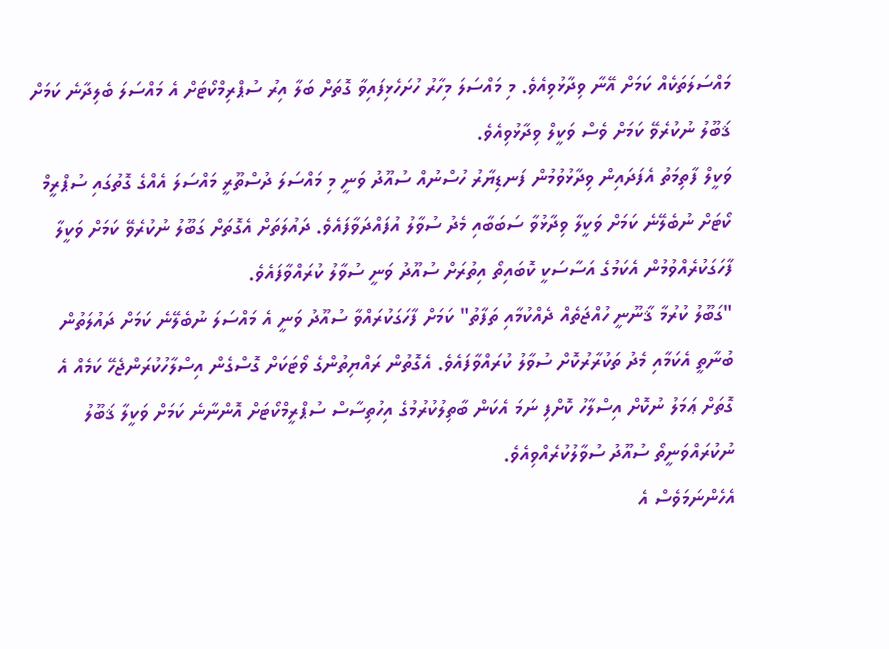މައްސަލަތަކެއް ކަމަށް އޭނާ ވިދާޅުވިއެވެ. މި މައްސަލަ މިހާރު ހުށަހެޅިފައިވާ ގޮތަށް ބަލާ އިރު ސުޕްރިމްކޯޓަށް އެ މައްސަލަ ބެލިދާނެ ކަމަށް ޤަބޫލު ނުކުރެވޭ ކަމަށް ވެސް ވަކީލް ވިދާޅުވިއެވެ.
ވަކީލް ފާތިމަތު އެފަދައިން ވިދާޅުވުމުން ފަނޑިޔާރު ހުސްނުއް ސުއޫދު ވަނީ މި މައްސަލަ ދުސްތޫރީ މައްސަލަ އެއްގެ ގޮތުގައި ސުޕްރީމް ކޯޓަށް ނުބެލޭނެ ކަމަށް ވަކީލާ ވިދާޅުވާ ސަބަބާއި މެދު ސުވާލު އުފައްދަވާފައެވެ. ދައުލަތަށް އެގޮތަށް ގަބޫލު ނުކުރެވޭ ކަމަށް ވަކީލާ ފާހަގަކުރެއްވުމުން އެކަމުގެ އަސާސަކީ ކޮބައިތޯ އިތުރަށް ސުއޫދު ވަނީ ސުވާލު ކުރައްވާފައެވެ.
"ގަބޫލު ކުރުމާ ޤާނޫނީ ހުއްޖަތެއް ދެއްކުމާއި ތަފާތު" ކަމަށް ފާހަގަކުރައްވާ ސުއޫދު ވަނީ އެ މައްސަލަ ނުބެލޭނެ ކަމަށް ދައުލަތުން ބުނާތީ އެކަމާއި މެދު ތަކުރާރުކޮށް ސުވާލު ކުރައްވާފައެވެ. އެގޮތުން ރައްޔިތުންގެ ވޯޓަކަށް ގޮސްގެން އިސްލާހުކުރަންޖެހޭ ކަމެއް އެ ގޮތަށް ޢަމަލު ނުކޮށް އިސްލާހު ކޮށްފި ނަމަ އެކަން ބާތިލުކުރުމުގެ އިހުތިސާސް ސުޕްރީމްކޯޓަށް އޮންނާނެ ކަމަށް ވަކީލާ ޤަބޫލު ނުކުރައްވަނީތޯ ސުއޫދު ސުވާލުކުރެއްވިއެވެ.
އެހެންނަމަވެސް އެ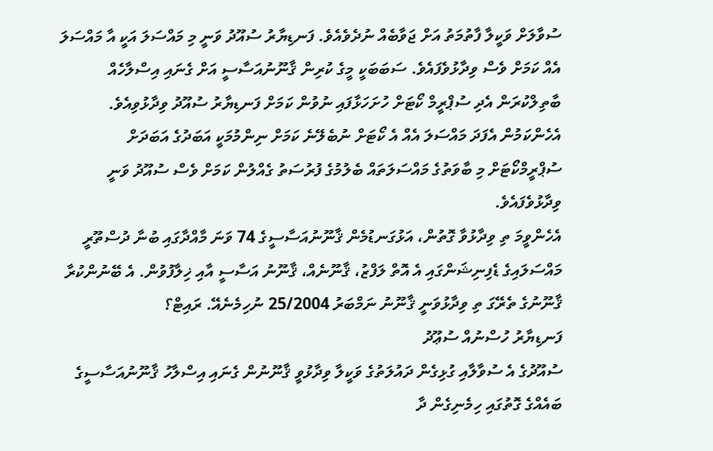ސުވާލަށް ވަކީލާ ފާތުމަތު އަށް ޖަވާބެއް ނުދެވެއެވެ. ފަނޑިޔާރު ސުއޫދު ވަނީ މި މައްސަލަ އަކީ އާ މައްސަލަ އެއް ކަމަށް ވެސް ވިދާޅުވެފައެވެ. ސަބަބަކީ މީގެ ކުރިން ޤާނޫނުއަސާސީ އަށް ގެނައި އިސްލާހެއް ބާތިލްކުރަން އެދި ސުޕްރީމް ކޯޓަށް ހުށަހަޅާފައި ނުވުން ކަމަށް ފަނޑިޔާރު ސުއޫދު ވިދާޅުވިއެވެ. އެހެންކަމުން އެފަދަ މައްސަލަ އެއް އެ ކޯޓަށް ނުބެލޭނެ ކަމަށް ނިންމުމަކީ އަބަދުގެ އަބަދަށް ސުޕްރީމްކޯޓަށް މި ބާވަތުގެ މައްސަލަތައް ބެލުމުގެ ފުރުސަތު ގެއްލުން ކަމަށް ވެސް ސުއޫދު ވަނީ ވިދާޅުވެފައެވެ.
އެހެންވީމަ ތި ވިދާޅުވާ ގޮތުން، އަޅުގަނޑުމެން ޤާނޫނުއަސާސީގެ 74 ވަނަ މާއްދާގައި ބުނާ ދުސްތޫރީ މައްސަލައިގެ ޑެފިނިޝަންގައި އެ އޮތް ލަފްޒު، ޤާނޫނެއް، ޤާނޫނު އަސާސީ އާއި ޚިލާފުވުން. އެ ބޭނުންކުރާ ޤާނޫނުގެ ތެރޭގަ ތި ވިދާޅުވަނީ ޤާނޫނު ނަމްބަރު 25/2004 ނުހިމެނެއޭ. ރައިޓް؟
ފަނޑިޔާރު ހުސްނުއް ސުޢޫދު
ސުއޫދުގެ އެ ސުވާލާއި ގުޅިގެން ދައުލަތުގެ ވަކީލާ ވިދާޅުވީ ޤާނޫނުން ގެނައި އިސްލާހު ޤާނޫނުއަސާސީގެ ބައެއްގެ ގޮތުގައި ހިމެނިގެން ދާ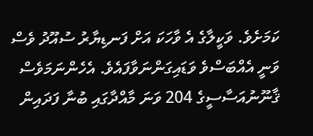ކަމަށެވެ. ވަކީލާގެ އެ ވާހަކަ އަށް ފަނޑިޔާރު ސުއޫދު ވެސް ވަނީ އެއްބަސްވެ ވަޑައިގަންނަވާފައެވެ. އެހެންނަމަވެސް ޤާނޫނުއަސާސީގެ 204 ވަނަ މާއްދާގައި ބުނާ ފަދައިން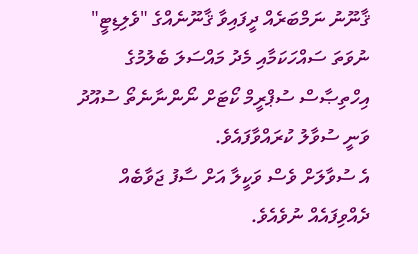ޤާނޫނު ނަމްބަރެއް ދީފައިވާ ޤާނޫނެއްގެ "ވެލިޑިޓީ" ނުވަތަ ސައްހަކަމާއި މެދު މައްސަލަ ބެލުމުގެ އިހްތިޞާސް ސުޕްރީމް ކޯޓަށް ނޯންނާނެތޯ ސުއޫދު ވަނީ ސުވާލު ކުރައްވާފައެވެ.
އެ ސުވާލަށް ވެސް ވަކީލާ އަށް ސާފު ޖަވާބެއް ދެއްވިފައެއް ނުވެއެވެ.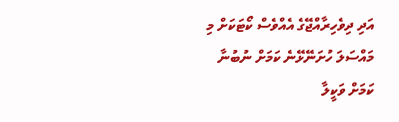އަދި ދިވެހިރާއްޖޭގެ އެއްވެސް ކޯޓަކަށް މި މައްސަލަ ހުށަނޭޅޭނެ ކަމަށް ނުބުނާ ކަމަށް ވަކީލާ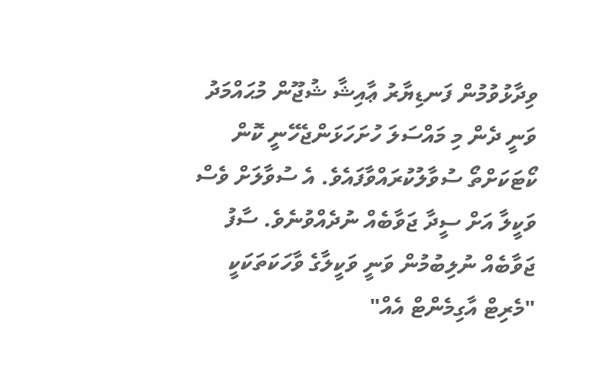ވިދާޅުވުމުން ފަނޑިޔާރު ޢާއިޝާ ޝުޖޫން މުޙައްމަދު ވަނީ ދެން މި މައްސަލަ ހުށަހަޅަންޖެހޭނީ ކޮން ކޯޓަކަށްތޯ ސުވާލުކުރައްވާފައެވެ. އެ ސުވާލަށް ވެސް ވަކީލާ އަށް ސީދާ ޖަވާބެއް ނުދެއްވުނެވެ. ސާފު ޖަވާބެއް ނުލިބުމުން ވަނީ ވަކީލާގެ ވާހަކަތަކަކީ "މެރިޓް އާގިމެންޓް އެއް"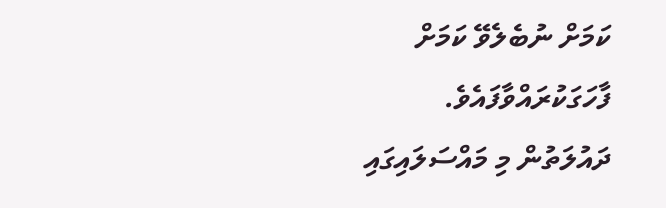ކަމަށް ނުބެލެވޭ ކަމަށް ފާހަގަކުރައްވާފައެވެ.
ދައުލަތުން މި މައްސަލައިގައި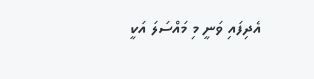އެދިފައި ވަނީ މި މައްސަލަ އަކީ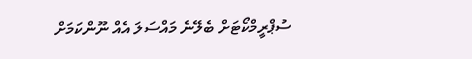ސުޕްރީމްކޯޓަށް ބެލޭނެ މައްސަލަ އެއް ނޫންކަމަށް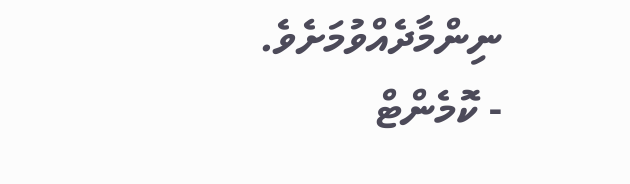ނިންމާދެއްވުމަށެވެ.
- ކޮމެންޓް